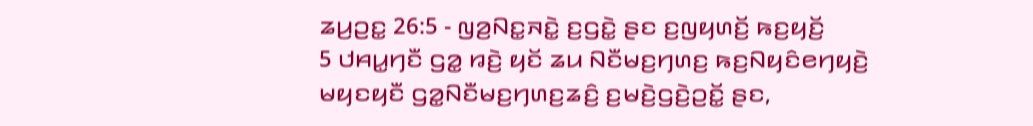ꤘꤣ꤬ꤑꤢ꤭ 26:5 - ꤜꤤ꤬ꤡꤢ꤭ꤏꤢꤧ꤭ ꤢ꤬ꤞꤢꤧ꤭ ꤔꤢ ꤢ꤬ꤜꤟꤛꤢꤩ꤬ ꤒꤢ꤬ꤟꤢꤩ꤬
5 ꤓꤌꤣ꤭ꤚꤢꤪ ꤞꤤ꤭ ꤙꤢꤧ꤬ ꤟꤢꤩ ꤘꤣ ꤡꤢꤪꤗꤢ꤬ꤚꤛꤢ꤬ ꤒꤢ꤬ꤡꤟꤢꤨꤕꤚꤟꤢꤧ꤬ ꤗꤟꤢꤟꤢꤪ ꤞꤤ꤭ꤡꤢꤪꤗꤢ꤬ꤚꤛꤢ꤬ꤘꤢꤨ꤬ ꤢ꤬ꤗꤢꤧ꤬ꤞꤢꤧ꤬ꤑꤢꤩ꤭ ꤔꤢ,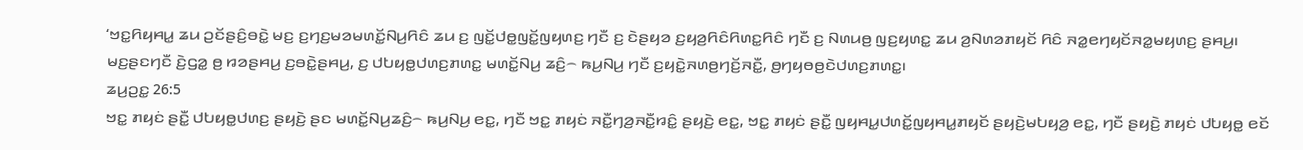‘ꤠꤢ꤭ꤖꤟꤌꤣ꤭ ꤘꤣ ꤑꤢꤩꤔꤢꤨ꤬ꤋꤢꤧ꤭ ꤗꤢ꤬ ꤢ꤬ꤚꤢ꤬ꤗꤤꤗꤛꤢꤩ꤭ꤡꤣ꤬ꤖꤢꤨ ꤘꤣ ꤢ꤬ ꤜꤢꤩ꤭ꤓꤥ꤭ꤜꤢꤩ꤭ꤜꤟꤛꤢ꤬ ꤚꤢꤪ ꤢ꤬ ꤢꤧꤔꤟꤤ ꤢ꤬ꤟꤤ꤬ꤖꤢꤨꤖꤛꤢ꤭ꤖꤢꤨ ꤚꤢꤪ ꤢ꤬ ꤡꤛꤣꤥ꤬ ꤜꤢ꤬ꤟꤛꤢ꤭ ꤘꤣ ꤤ꤬ꤡꤛꤤꤊꤟꤢꤩ ꤖꤢꤨ ꤏꤤ꤭ꤕꤚꤟꤢꤩꤏꤤ꤭ꤗꤟꤛꤢ꤬ ꤔꤌꤣ꤬꤯ ꤗꤢ꤬ꤔꤢꤚꤢꤪ ꤢꤧ꤬ꤞꤤ꤭ ꤥ꤬ ꤙꤤꤔꤌꤣ꤬ ꤢ꤬ꤋꤢꤧ꤭ꤔꤌꤣ꤬, ꤢ꤬ ꤓꤝꤟꤥ꤭ꤓꤛꤢ꤬ꤊꤛꤢ꤭ ꤗꤛꤢꤩ꤭ꤡꤣ꤬ ꤘꤢꤨ꤬꤮ ꤒꤣ꤬ꤡꤣ꤬ ꤚꤢꤪ ꤢ꤬ꤟꤢꤧ꤭ꤏꤛꤥ꤬ꤚꤢꤩ꤬ꤏꤢꤪ꤭, ꤥ꤬ꤚꤟꤥꤥ꤬ꤢꤧꤓꤛꤢ꤬ꤊꤛꤢ꤭꤯
ꤘꤣ꤬ꤑꤢ꤭ 26:5
ꤠꤢ꤭ ꤊꤟꤢꤦ ꤔꤢꤪ꤭ ꤓꤝꤟꤥ꤭ꤓꤛꤢ꤬ ꤔꤟꤢꤧ꤬ ꤔꤢ ꤗꤛꤢꤩ꤭ꤡꤣ꤬ꤘꤢꤨ꤬꤮ ꤒꤣ꤬ꤡꤣ꤬ ꤕꤢ꤭, ꤚꤢꤪ ꤠꤢ꤭ ꤊꤟꤢꤦ ꤏꤢꤪ꤭ꤚꤤ꤬ꤏꤢꤪ꤭ꤙꤢꤨ꤭ ꤔꤟꤢꤧ꤬ ꤕꤢ꤭, ꤠꤢ꤭ ꤊꤟꤢꤦ ꤔꤢꤪ꤭ ꤜꤟꤌꤣ꤭ꤓꤛꤢꤩ꤭ꤜꤟꤌꤣ꤭ꤊꤟꤢꤩ ꤔꤟꤢꤧ꤬ꤗꤝꤟꤤ꤬ ꤕꤢ꤭, ꤚꤢꤪ ꤔꤟꤢꤧ꤬ ꤊꤟꤢꤦ ꤓꤝꤟꤥ꤭ ꤕꤢꤩ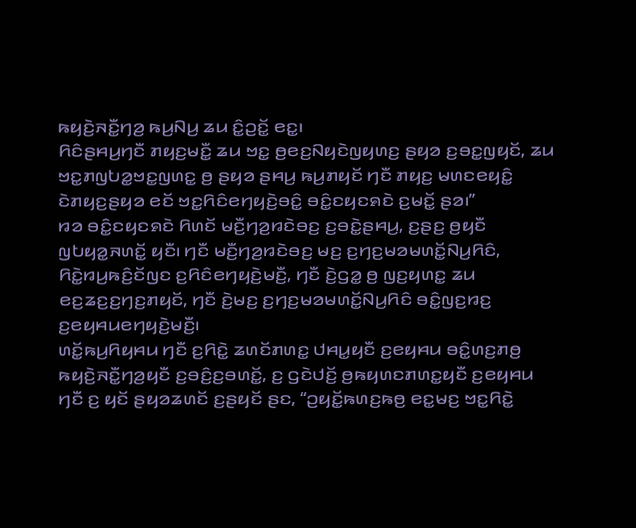ꤒꤟꤢꤧ꤬ꤏꤢꤪ꤭ꤚꤤ꤬ ꤒꤣ꤬ꤡꤣ꤬ ꤘꤣ ꤢꤨ꤭ꤑꤢꤩ꤭ ꤕꤢ꤭꤯
ꤖꤢꤨꤔꤌꤣ꤬ꤚꤢꤪ ꤊꤟꤢ꤬ꤗꤢꤪ꤭ ꤘꤣ ꤠꤢ꤭ ꤥ꤬ꤕꤢ꤬ꤡꤟꤢꤧꤜꤟꤛꤢ꤬ ꤔꤟꤤ ꤢ꤬ꤋꤢ꤭ꤜꤟꤢꤩ, ꤘꤣ ꤠꤢ꤭ꤊꤜꤝꤤ꤭ꤠꤢ꤭ꤜꤛꤢ꤭ ꤥ꤬ ꤔꤟꤤ ꤔꤌꤣ꤬ ꤒꤣ꤬ꤊꤟꤢꤩ ꤚꤢꤪ ꤊꤟꤢ꤬ ꤗꤛꤢꤕꤟꤢꤨ꤭ ꤢꤧꤊꤟꤢ꤬ꤔꤟꤤ ꤕꤢꤩ ꤠꤢ꤭ꤖꤢꤨꤕꤚꤟꤢꤧ꤬ꤋꤢꤨ꤭ ꤋꤢꤨ꤭ꤢꤟꤢꤎꤢꤧ ꤢ꤬ꤗꤢꤩ꤭ ꤔꤤ꤯”
ꤙꤤ ꤋꤢꤨ꤭ꤢꤟꤢꤎꤢꤧ ꤖꤛꤢꤩ ꤗꤢꤪ꤬ꤚꤤ꤬ꤙꤢꤧꤋꤢ꤬ ꤢ꤬ꤋꤢꤧ꤭ꤔꤌꤣ꤬, ꤢ꤬ꤔꤢ꤬ ꤥ꤬ꤟꤢꤪ ꤜꤝꤟꤤ꤭ꤏꤛꤢꤩ꤭ ꤟꤢꤪ꤯ ꤚꤢꤪ ꤗꤢꤪ꤬ꤚꤤ꤬ꤙꤢꤧꤋꤢ꤬ ꤗꤢ꤬ ꤢ꤬ꤚꤢ꤬ꤗꤤꤗꤛꤢꤩ꤭ꤡꤣ꤬ꤖꤢꤨ, ꤖꤢꤧ꤭ꤙꤣ꤬ꤒꤢꤨ꤬ꤢꤩꤜꤢ ꤢ꤬ꤖꤢꤨꤕꤚꤟꤢꤧ꤬ꤗꤢꤪ꤬, ꤚꤢꤪ ꤢꤧ꤬ꤞꤤ꤭ ꤥ꤬ ꤜꤢ꤬ꤟꤛꤢ꤭ ꤘꤣ ꤕꤢ꤬ꤘꤢ꤬ꤢ꤬ꤚꤢ꤬ꤊꤟꤢꤩ, ꤚꤢꤪ ꤢꤧ꤬ꤗꤢ꤬ ꤢ꤬ꤚꤢ꤬ꤗꤤꤗꤛꤢꤩ꤭ꤡꤣ꤬ꤖꤢꤨ ꤋꤢꤨ꤭ꤜꤢ꤬ꤙꤢ꤬ ꤢ꤬ꤕꤟꤌꤣꤕꤚꤟꤢꤧ꤬ꤗꤢꤪ꤬꤯
ꤛꤢꤩ꤭ꤒꤣ꤬ꤖꤟꤌꤣ ꤚꤢꤪ ꤢ꤬ꤖꤢꤧ꤭ ꤘꤛꤢꤩꤊꤛꤢ꤭ ꤓꤌꤣ꤭ꤟꤢꤪ ꤢ꤬ꤕꤟꤌꤣ ꤋꤢꤨ꤭ꤛꤢ꤬ꤊꤥ꤬ ꤒꤟꤢꤧ꤬ꤏꤢꤪ꤭ꤚꤤ꤬ꤟꤢꤪ ꤢ꤬ꤋꤢꤨ꤬ꤢ꤬ꤋꤛꤢꤩ꤭, ꤢ꤬ ꤞꤢꤧꤓꤢꤩ꤬ ꤥ꤬ꤒꤟꤛꤢꤊꤛꤢ꤭ꤟꤢꤪ ꤢ꤬ꤕꤟꤌꤣ ꤚꤢꤪ ꤢ꤬ ꤟꤢꤩ ꤔꤟꤤꤘꤛꤢꤩ ꤢ꤬ꤔꤟꤢꤩ ꤔꤢ, “ꤑꤟꤢꤩ꤭ꤒꤛꤢ꤬ꤒꤥ꤬ ꤕꤢ꤭ꤗꤢ꤬ ꤠꤢ꤭ꤖꤢꤧ꤭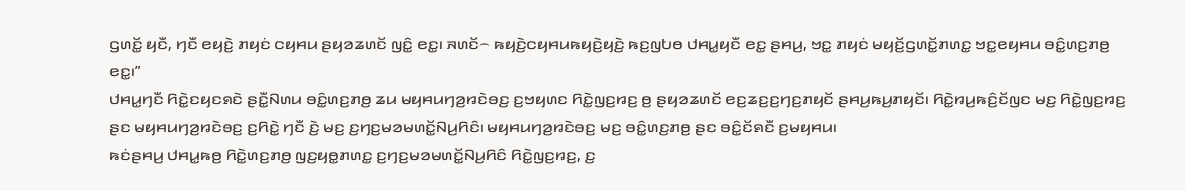ꤞꤛꤢꤩ꤭ ꤟꤢꤪ, ꤚꤢꤪ ꤕꤟꤢꤧ꤬ ꤊꤟꤢꤦ ꤍꤟꤌꤣ ꤔꤟꤤꤘꤛꤢꤩ ꤜꤢꤨ꤭ ꤕꤢ꤭꤯ ꤏꤛꤢꤩ꤮ ꤒꤟꤢꤧ꤬ꤍꤟꤌꤣꤒꤟꤢꤧ꤬ꤟꤢꤧ꤬ ꤒꤢ꤬ꤜꤝꤥ ꤓꤌꤣ꤭ꤟꤢꤪ ꤕꤢ꤭ ꤔꤌꤣ꤬, ꤠꤢ꤭ ꤊꤟꤢꤦ ꤗꤟꤢꤩ꤬ꤞꤛꤢꤩ꤭ꤊꤛꤢ꤭ ꤠꤢ꤭ꤕꤟꤌꤣ ꤋꤢꤨ꤭ꤛꤢ꤬ꤊꤥ꤬ ꤕꤢ꤭꤯”
ꤓꤌꤣ꤭ꤚꤢꤪ ꤖꤢꤧ꤭ꤢꤟꤢꤎꤢꤧ ꤔꤢꤪ꤭ꤡꤛꤣ ꤋꤢꤨ꤭ꤛꤢ꤬ꤊꤥ꤬ ꤘꤣ ꤗꤟꤌꤣꤚꤤ꤬ꤙꤢꤧꤋꤢ꤬ ꤢ꤬ꤠꤟꤛꤢ ꤖꤢꤧ꤭ꤜꤢ꤬ꤙꤢ꤬ ꤥ꤬ ꤔꤟꤤꤘꤛꤢꤩ ꤕꤢ꤬ꤘꤢ꤬ꤢ꤬ꤚꤢ꤬ꤊꤟꤢꤩ ꤔꤌꤣ꤬ꤒꤣ꤬ꤊꤟꤢꤩ꤯ ꤖꤢꤧ꤭ꤙꤣ꤬ꤒꤢꤨ꤬ꤢꤩꤜꤢ ꤗꤢ꤬ ꤖꤢꤧ꤭ꤜꤢ꤬ꤙꤢ꤬ ꤔꤢ ꤗꤟꤌꤣꤚꤤ꤬ꤙꤢꤧꤋꤢ꤬ ꤢ꤬ꤖꤢꤧ꤭ ꤚꤢꤪ ꤢꤧ꤬ ꤗꤢ꤬ ꤢ꤬ꤚꤢ꤬ꤗꤤꤗꤛꤢꤩ꤭ꤡꤣ꤬ꤖꤢꤨ꤯ ꤗꤟꤌꤣꤚꤤ꤬ꤙꤢꤧꤋꤢ꤬ ꤗꤢ꤬ ꤋꤢꤨ꤭ꤛꤢ꤬ꤊꤥ꤬ ꤔꤢ ꤋꤢꤨ꤭ꤢꤩꤎꤢꤪ ꤢ꤬ꤗꤟꤌꤣ꤯
ꤒꤢꤦꤔꤌꤣ꤬ ꤓꤌꤣ꤭ꤒꤥ꤬ ꤖꤢꤧ꤭ꤛꤢ꤬ꤊꤥ꤬ ꤜꤢ꤬ꤟꤥ꤭ꤊꤛꤢ꤭ ꤢ꤬ꤚꤢ꤬ꤗꤤꤗꤛꤢꤩ꤭ꤡꤣ꤬ꤖꤢꤨ ꤖꤢꤧ꤭ꤜꤢ꤬ꤙꤢ꤬, ꤢ꤬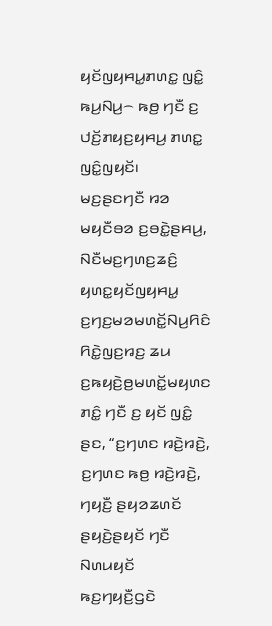ꤟꤢꤩꤜꤟꤌꤣ꤭ꤊꤛꤢ꤭ ꤜꤢꤨ꤭ ꤒꤣ꤬ꤡꤣ꤬꤮ ꤒꤥ꤬ ꤚꤢꤪ ꤢ꤬ ꤓꤢꤩ꤬ꤊꤟꤢ꤬ꤟꤌꤣ꤬ ꤊꤛꤢ꤭ ꤜꤢꤨ꤭ꤜꤟꤢꤩ꤯
ꤗꤢ꤬ꤔꤢꤚꤢꤪ ꤙꤤ ꤗꤟꤢꤪꤋꤤ ꤢ꤬ꤋꤢꤧ꤭ꤔꤌꤣ꤬, ꤡꤢꤪꤗꤢ꤬ꤚꤛꤢ꤬ꤘꤢꤨ꤬ ꤟꤛꤢ꤭ꤟꤢꤩꤜꤟꤌꤣ꤭ ꤢ꤬ꤚꤢ꤬ꤗꤤꤗꤛꤢꤩ꤭ꤡꤣ꤬ꤖꤢꤨ ꤖꤢꤧ꤭ꤜꤢ꤬ꤙꤢ꤬ ꤘꤣ ꤢ꤬ꤒꤟꤢꤧ꤬ꤥ꤬ꤗꤛꤢꤩ꤭ꤗꤟꤛꤢ ꤊꤢꤨ꤭ ꤚꤢꤪ ꤢ꤬ ꤟꤢꤩ ꤜꤢꤨ꤭ ꤔꤢ, “ꤢ꤬ꤚꤛꤢ ꤙꤢꤧ꤬ꤙꤢꤧ꤬, ꤢ꤬ꤚꤛꤢ ꤒꤥ꤬ ꤙꤢꤧ꤬ꤙꤢꤧ꤬, ꤚꤟꤢꤪ꤬ ꤔꤟꤤꤘꤛꤢꤩ ꤔꤟꤢꤧ꤬ꤔꤟꤢꤩ ꤚꤢꤪ ꤡꤛꤣꤟꤢꤩ ꤒꤢ꤬ꤚꤟꤢꤪ꤬ꤞꤢꤧ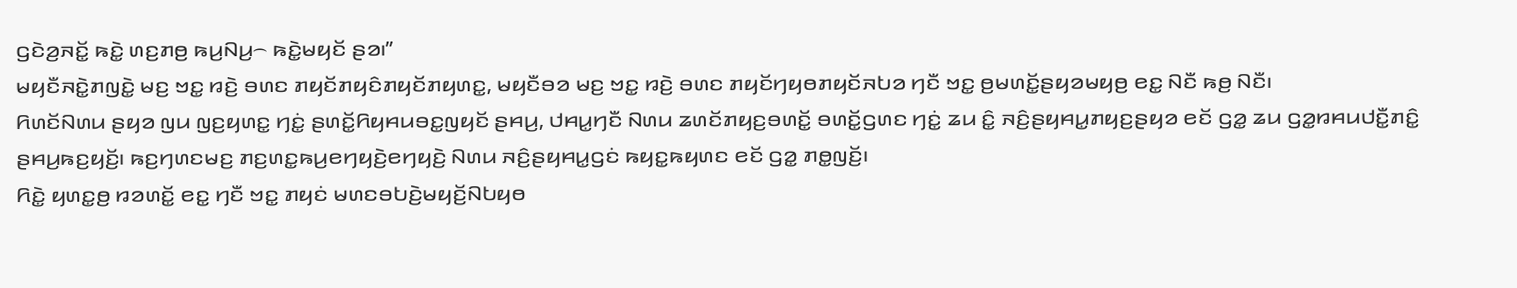ꤞꤢꤧꤤ꤬ꤏꤢꤩ꤭ ꤒꤢꤧ꤭ ꤛꤢ꤬ꤊꤥ꤬ ꤒꤣ꤬ꤡꤣ꤬꤮ ꤒꤢꤧ꤭ꤗꤟꤢꤩ ꤔꤤ꤯”
ꤗꤟꤢꤪꤏꤢꤧ꤭ꤊꤜꤢꤧ꤭ ꤗꤢ꤬ ꤠꤢ꤭ ꤙꤢꤧ꤬ ꤋꤛꤢ ꤊꤟꤢꤩꤊꤟꤢꤨꤊꤟꤢꤩꤊꤟꤛꤢ꤭, ꤗꤟꤢꤪꤋꤤ ꤗꤢ꤬ ꤠꤢ꤭ ꤙꤢꤧ꤬ ꤋꤛꤢ ꤊꤟꤢꤩꤚꤟꤥꤊꤟꤢꤩꤏꤝꤤ ꤚꤢꤪ ꤠꤢ꤭ ꤥ꤬ꤗꤛꤢꤩ꤭ꤔꤟꤤꤗꤟꤥ꤬ ꤕꤢ꤭ ꤡꤢꤪ ꤒꤥ꤬ ꤡꤢꤪ꤯
ꤖꤛꤢꤩꤡꤛꤣ ꤔꤟꤤ ꤜꤣ ꤜꤢ꤬ꤟꤛꤢ꤭ ꤚꤢꤦ꤭ ꤔꤛꤢꤩ꤭ꤖꤟꤌꤣꤋꤢ꤭ꤜꤟꤢꤩ ꤔꤌꤣ꤬, ꤓꤌꤣ꤭ꤚꤢꤪ ꤡꤛꤣ ꤘꤛꤢꤩꤊꤟꤢ꤬ꤋꤛꤢꤩ꤭ ꤋꤛꤢꤩ꤭ꤞꤛꤢ ꤚꤢꤦ꤭ ꤘꤣ ꤢꤨ꤭ ꤏꤢꤨ꤬ꤔꤟꤌꤣ꤭ꤊꤟꤢ꤬ꤔꤟꤤ ꤕꤢꤩ ꤞꤤ꤭ ꤘꤣ ꤞꤤ꤭ꤙꤌꤣꤓꤢꤪ꤭ꤊꤢꤨ꤭ ꤔꤌꤣ꤬ꤒꤢ꤬ꤟꤢꤩ꤬꤯ ꤒꤢ꤬ꤚꤛꤢꤗꤢ꤬ ꤊꤢ꤬ꤛꤢ꤭ꤒꤣ꤬ꤕꤚꤟꤢꤧ꤬ꤕꤚꤟꤢꤧ꤬ ꤡꤛꤣ ꤏꤢꤨ꤬ꤔꤟꤌꤣ꤭ꤞꤢꤦ ꤒꤟꤢ꤭ꤒꤟꤛꤢ ꤕꤢꤩ ꤞꤤ꤭ ꤊꤥ꤭ꤜꤢꤩ꤬꤯
ꤖꤢꤧ꤭ ꤟꤛꤢ꤭ꤥ꤬ ꤙꤤꤛꤢꤩ꤭ ꤕꤢ꤭ ꤚꤢꤪ ꤠꤢ꤭ ꤊꤟꤢꤦ ꤗꤛꤢꤋꤝꤢꤧ꤬ꤗꤟꤢꤩ꤬ꤡꤝꤟꤥ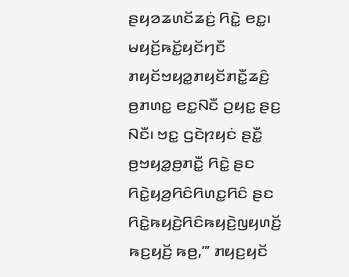ꤔꤟꤤꤘꤛꤢꤩꤘꤢꤦ꤬ ꤖꤢꤧ꤭ ꤕꤢ꤭꤯ ꤗꤟꤢꤩ꤬ꤒꤢꤩ꤭ꤟꤢꤩꤚꤢꤪ ꤊꤟꤢꤩꤠꤟꤤ꤭ꤊꤟꤢꤩꤊꤢꤪ꤭ꤘꤢꤨ꤬ ꤥ꤬ꤊꤛꤢ꤭ ꤕꤢ꤭ꤡꤢꤪ ꤑꤟꤢ꤭ ꤔꤢ꤬ ꤡꤢꤪ꤯ ꤠꤢ꤭ ꤞꤢꤧꤐꤟꤢꤦ ꤔꤢꤪ꤭ ꤥ꤬ꤠꤟꤤ꤭ꤥ꤬ꤊꤢꤪ꤭ ꤖꤢꤧ꤭ ꤔꤢ ꤖꤢꤧ꤭ꤟꤤ꤬ꤖꤢꤨꤖꤛꤢ꤭ꤖꤢꤨ ꤔꤢ ꤖꤢꤧ꤭ꤒꤟꤢꤧ꤬ꤖꤢꤨꤒꤟꤢꤧ꤬ꤜꤟꤛꤢꤩ꤬ ꤒꤢ꤬ꤟꤢꤩ꤬ ꤒꤥ꤬,”’ ꤊꤟꤢ꤬ꤟꤢꤩ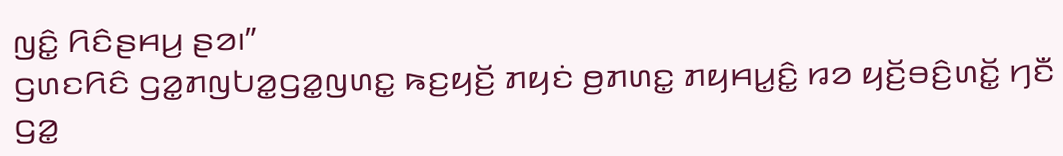ꤜꤢꤨ꤭ ꤖꤢꤨꤔꤌꤣ꤬ ꤔꤤ꤯”
ꤞꤛꤢꤖꤢꤨ ꤞꤤ꤭ꤊꤜꤝꤤ꤭ꤞꤤ꤭ꤜꤛꤢ꤭ ꤒꤢ꤬ꤟꤢꤩ꤬ ꤊꤟꤢꤦ ꤥ꤬ꤊꤛꤢ꤭ ꤊꤟꤌꤣ꤭ꤢꤨ꤭ ꤙꤤ ꤟꤢꤩ꤬ꤋꤢꤨ꤬ꤛꤢꤩ꤭ ꤚꤢꤪ ꤞꤤ꤭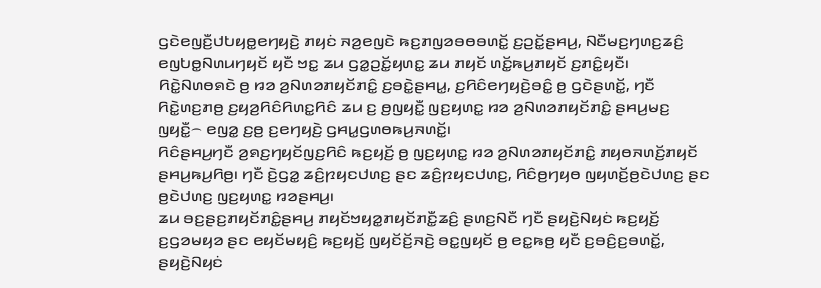ꤞꤢꤧꤕꤜꤢꤪ꤬ꤓꤝꤟꤥ꤭ꤕꤚꤟꤢꤧ꤬ ꤊꤟꤢꤦ ꤏꤤ꤬ꤕꤜꤢꤧ ꤒꤢ꤬ꤊꤜꤤꤋꤥꤋꤛꤢꤩ꤭ ꤢ꤬ꤑꤢꤩ꤭ꤔꤌꤣ꤬, ꤡꤢꤪꤗꤢ꤬ꤚꤛꤢ꤬ꤘꤢꤨ꤬ ꤕꤜꤝꤥ꤭ꤡꤛꤣꤚꤟꤢꤩ ꤟꤢꤪ ꤠꤢ꤭ ꤘꤣ ꤞꤤ꤭ꤑꤢꤩ꤭ꤟꤛꤢ꤭ ꤘꤣ ꤊꤟꤢꤩ ꤛꤢꤩ꤭ꤒꤣ꤬ꤊꤟꤢꤩ ꤢ꤬ꤊꤢꤨ꤭ꤟꤢꤪ꤯
ꤖꤢꤧ꤭ꤡꤛꤥꤎꤢꤧ ꤥ꤬ ꤙꤤ ꤤ꤬ꤡꤛꤤꤊꤟꤢꤩꤊꤢꤨ꤭ ꤢ꤬ꤋꤢꤧ꤭ꤔꤌꤣ꤭, ꤢ꤬ꤖꤢꤨꤕꤚꤟꤢꤧ꤬ꤋꤢꤨ꤭ ꤥ꤬ ꤞꤢꤧꤔꤛꤢꤩ꤭, ꤚꤢꤪ ꤖꤢꤧ꤭ꤛꤢ꤬ꤊꤥ꤬ ꤢ꤬ꤟꤤ꤬ꤖꤢꤨꤖꤛꤢ꤭ꤖꤢꤨ ꤘꤣ ꤢ꤬ ꤥ꤬ꤜꤟꤢꤪ꤭ ꤜꤢ꤬ꤟꤛꤢ꤭ ꤙꤤ ꤤ꤬ꤡꤛꤤꤊꤟꤢꤩꤊꤢꤨ꤭ ꤔꤌꤣ꤬ꤗꤢ꤬ ꤜꤟꤢꤪ꤭꤮ ꤕꤜꤤ꤭ ꤢ꤬ꤥ꤬ ꤢ꤬ꤕꤚꤟꤢꤧ꤬ ꤞꤌꤣ꤭ꤞꤛꤥꤒꤣ꤬ꤏꤛꤢꤩ꤭꤯
ꤖꤢꤨꤔꤌꤣ꤬ꤚꤢꤪ ꤤ꤬ꤎꤢ꤬ꤚꤟꤢꤩꤜꤢ꤬ꤖꤢꤨ ꤒꤢ꤬ꤟꤢꤩ꤬ ꤥ꤬ ꤜꤢ꤬ꤟꤛꤢ꤭ ꤙꤤ ꤤ꤬ꤡꤛꤤꤊꤟꤢꤩꤊꤢꤨ꤭ ꤊꤟꤥꤏꤛꤢꤩ꤬ꤊꤟꤢꤩ ꤔꤌꤣ꤬ꤒꤣ꤬ꤖꤥ꤬꤯ ꤚꤢꤪ ꤢꤧ꤬ꤞꤤ꤭ ꤘꤢꤨ꤬ꤐꤟꤢꤓꤛꤢ꤬ ꤔꤢ ꤘꤢꤨ꤬ꤐꤟꤢꤓꤛꤢ꤬, ꤖꤢꤨꤥ꤬ꤚꤟꤥ ꤜꤟꤛꤢꤩ꤬ꤥ꤬ꤢꤧꤓꤛꤢ꤬ ꤔꤢ ꤥ꤬ꤢꤧꤓꤛꤢ꤬ ꤜꤢ꤬ꤟꤛꤢ꤭ ꤙꤤꤔꤌꤣ꤬꤯
ꤘꤣ ꤋꤢ꤬ꤔꤢ꤬ꤊꤟꤢꤩꤊꤢꤨ꤭ꤔꤌꤣ꤬ ꤊꤟꤢꤩꤠꤟꤤ꤭ꤊꤟꤢꤩꤊꤢꤪ꤭ꤘꤢꤨ꤬ ꤔꤛꤢ꤬ꤡꤢꤪ ꤚꤢꤪ ꤔꤟꤢꤧ꤬ꤡꤟꤢꤦ ꤒꤢ꤬ꤟꤢꤩ꤬ ꤢ꤬ꤞꤤꤗꤟꤤ ꤔꤢ ꤕꤟꤢꤩꤗꤟꤢꤨ꤬ ꤒꤢ꤬ꤟꤢꤩ꤬ ꤜꤟꤢꤩꤢꤩ꤬ꤏꤢꤧ꤬ ꤋꤢ꤭ꤜꤟꤢꤩ ꤥ꤬ ꤕꤢ꤭ꤒꤥ꤬ ꤟꤢꤪ ꤢ꤬ꤋꤢꤨ꤬ꤢ꤬ꤋꤛꤢꤩ꤭, ꤔꤟꤢꤧ꤬ꤡꤟꤢꤦ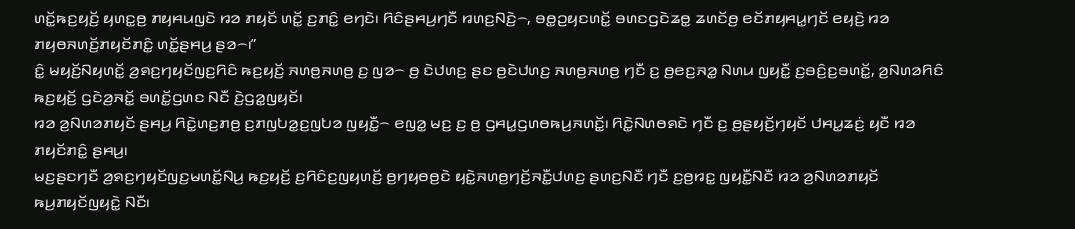ꤛꤢꤩ꤭ꤒꤢ꤬ꤟꤢꤩ꤬ ꤟꤛꤢ꤭ꤥ꤬ ꤊꤟꤌꤣꤜꤢꤧ ꤙꤤ ꤊꤟꤢꤩ ꤛꤢꤩ꤭ ꤢ꤬ꤊꤢꤨ꤭ ꤕꤚꤢꤧ꤯ ꤖꤢꤨꤔꤌꤣ꤬ꤚꤢꤪ ꤙꤛꤢ꤬ꤡꤢꤧ꤬꤮, ꤋꤥ꤭ꤑꤟꤢꤛꤢꤩ꤭ ꤋꤛꤢꤞꤢꤧꤘꤥ꤭ ꤘꤛꤢꤩꤥ꤬ ꤕꤢꤩꤊꤟꤌꤣ꤭ꤚꤢꤩ ꤕꤟꤢꤧ꤬ ꤙꤤ ꤊꤟꤥꤏꤛꤢꤩ꤬ꤊꤟꤢꤩꤊꤢꤨ꤭ ꤛꤢꤩ꤭ꤔꤌꤣ꤬ ꤔꤤ꤮꤯”
ꤢꤨ꤭ ꤗꤟꤢꤩ꤬ꤡꤟꤛꤢꤩ꤭ ꤤ꤬ꤎꤢ꤬ꤚꤟꤢꤩꤜꤢ꤬ꤖꤢꤨ ꤒꤢ꤬ꤟꤢꤩ꤬ ꤏꤛꤥ꤬ꤏꤛꤥ꤬ ꤢ꤬ ꤜꤤ꤮ ꤥ꤬ ꤢꤧꤓꤛꤢ꤬ ꤔꤢ ꤥ꤬ꤢꤧꤓꤛꤢ꤬ ꤏꤛꤥ꤬ꤏꤛꤥ꤬ ꤚꤢꤪ ꤢ꤬ ꤥ꤬ꤕꤢ꤬ꤏꤤ꤭ ꤡꤛꤣ ꤜꤟꤢꤪ꤭ ꤢ꤬ꤋꤢꤨ꤬ꤢ꤬ꤋꤛꤢꤩ꤭, ꤤ꤬ꤡꤛꤤꤖꤢꤨ ꤒꤢ꤬ꤟꤢꤩ꤬ ꤞꤢꤧꤤ꤬ꤏꤢꤩ꤭ ꤋꤛꤢꤩ꤭ꤞꤛꤢ ꤡꤢꤪ ꤢꤧ꤬ꤞꤤ꤭ꤜꤟꤢꤩ꤯
ꤙꤤ ꤤ꤬ꤡꤛꤤꤊꤟꤢꤩ ꤔꤌꤣ꤬ ꤖꤢꤧ꤭ꤛꤢ꤬ꤊꤥ꤬ ꤢ꤬ꤊꤜꤝꤤ꤭ꤢ꤬ꤜꤝꤤ ꤜꤟꤢꤪ꤭꤮ ꤕꤜꤤ꤭ ꤗꤢ꤬ ꤢ꤬ ꤥ꤬ ꤞꤌꤣ꤭ꤞꤛꤥꤒꤣ꤬ꤏꤛꤢꤩ꤭꤯ ꤖꤢꤧ꤭ꤡꤛꤥꤎꤢꤧ ꤚꤢꤪ ꤢ꤬ ꤥ꤬ꤔꤟꤢꤩ꤬ꤚꤟꤢꤩ ꤓꤌꤣ꤭ꤘꤢꤦ꤬ ꤟꤢꤪ ꤙꤤ ꤊꤟꤢꤩꤊꤢꤨ꤭ ꤔꤌꤣ꤬꤯
ꤗꤢ꤬ꤔꤢꤚꤢꤪ ꤤ꤬ꤎꤢ꤬ꤚꤟꤢꤩꤜꤢ꤬ꤗꤛꤢꤩ꤭ꤡꤣ꤬ ꤒꤢ꤬ꤟꤢꤩ꤬ ꤢ꤬ꤖꤢꤨꤢ꤬ꤜꤟꤛꤢꤩ꤬ ꤥ꤬ꤚꤟꤥꤥ꤬ꤢꤧ ꤟꤢꤧ꤭ꤏꤛꤥ꤬ꤚꤢꤩ꤬ꤏꤢꤪ꤭ꤓꤛꤢ꤬ ꤔꤛꤢ꤬ꤡꤢꤪ ꤚꤢꤪ ꤢ꤬ꤥ꤬ꤙꤢ꤭ ꤜꤟꤢꤪ꤭ꤡꤢꤪ ꤙꤤ ꤤ꤬ꤡꤛꤤꤊꤟꤢꤩ ꤒꤣ꤬ꤊꤟꤢꤩꤜꤟꤢꤧ꤭ ꤡꤢꤪ꤯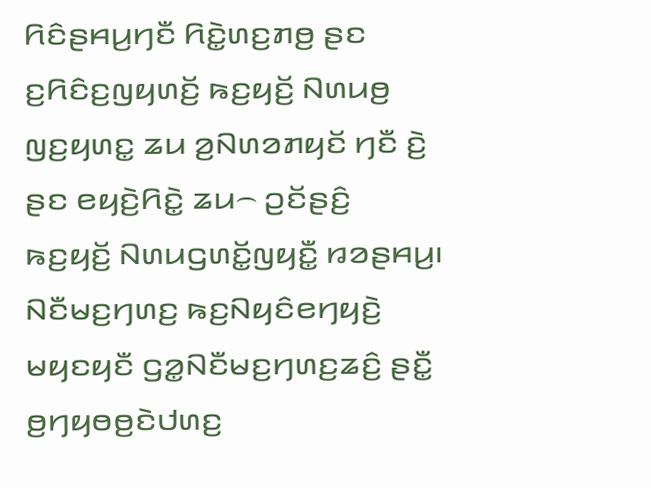ꤖꤢꤨꤔꤌꤣ꤬ꤚꤢꤪ ꤖꤢꤧ꤭ꤛꤢ꤬ꤊꤥ꤬ ꤔꤢ ꤢ꤬ꤖꤢꤨꤢ꤬ꤜꤟꤛꤢꤩ꤬ ꤒꤢ꤬ꤟꤢꤩ꤬ ꤡꤛꤣꤥ꤬ ꤜꤢ꤬ꤟꤛꤢ꤭ ꤘꤣ ꤤ꤬ꤡꤛꤤꤊꤟꤢꤩ ꤚꤢꤪ ꤢꤧ꤬ ꤔꤢ ꤕꤟꤢꤧ꤬ꤖꤢꤧ꤭ ꤘꤣ꤮ ꤑꤢꤩꤔꤢꤨ꤬ ꤒꤢ꤬ꤟꤢꤩ꤬ ꤡꤛꤣꤞꤛꤢꤩ꤭ꤜꤟꤢꤪ꤭ ꤙꤤꤔꤌꤣ꤬꤯
ꤡꤢꤪꤗꤢ꤬ꤚꤛꤢ꤬ ꤒꤢ꤬ꤡꤟꤢꤨꤕꤚꤟꤢꤧ꤬ ꤗꤟꤢꤟꤢꤪ ꤞꤤ꤭ꤡꤢꤪꤗꤢ꤬ꤚꤛꤢ꤬ꤘꤢꤨ꤬ ꤔꤢꤪ꤭ ꤥ꤬ꤚꤟꤥꤥ꤬ꤢꤧꤓꤛꤢ꤬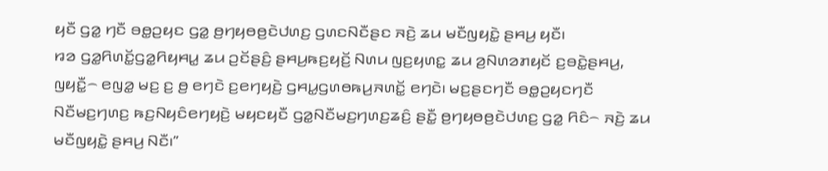ꤟꤢꤪ ꤞꤤ꤭ ꤚꤢꤪ ꤋꤥ꤭ꤑꤟꤢ ꤞꤤ꤭ ꤥ꤬ꤚꤟꤥꤥ꤬ꤢꤧꤓꤛꤢ꤬ ꤞꤛꤢꤡꤢꤪꤔꤢ ꤏꤢꤧ꤬ ꤘꤣ ꤗꤢꤪꤜꤟꤢꤧ꤭ ꤔꤌꤣ꤬ ꤟꤢꤪ꤯
ꤙꤤ ꤞꤤ꤭ꤖꤛꤢꤩ꤭ꤞꤤ꤭ꤖꤟꤌꤣ꤭ ꤘꤣ ꤑꤢꤩꤔꤢꤨ꤬ ꤔꤌꤣ꤬ꤒꤢ꤬ꤟꤢꤩ꤬ ꤡꤛꤣ ꤜꤢ꤬ꤟꤛꤢ꤭ ꤘꤣ ꤤ꤬ꤡꤛꤤꤊꤟꤢꤩ ꤢ꤬ꤋꤢꤧ꤭ꤔꤌꤣ꤬, ꤜꤟꤢꤪ꤭꤮ ꤕꤜꤤ꤭ ꤗꤢ꤬ ꤢ꤬ ꤥ꤬ ꤕꤚꤢꤧ ꤢ꤬ꤕꤚꤟꤢꤧ꤬ ꤞꤌꤣ꤭ꤞꤛꤥꤒꤣ꤬ꤏꤛꤢꤩ꤭ ꤕꤚꤢꤧ꤯ ꤗꤢ꤬ꤔꤢꤚꤢꤪ ꤋꤥ꤭ꤑꤟꤢꤚꤢꤪ ꤡꤢꤪꤗꤢ꤬ꤚꤛꤢ꤬ ꤒꤢ꤬ꤡꤟꤢꤨꤕꤚꤟꤢꤧ꤬ ꤗꤟꤢꤟꤢꤪ ꤞꤤ꤭ꤡꤢꤪꤗꤢ꤬ꤚꤛꤢ꤬ꤘꤢꤨ꤬ ꤔꤢꤪ꤭ ꤥ꤬ꤚꤟꤥꤥ꤬ꤢꤧꤓꤛꤢ꤬ ꤞꤤ꤭ ꤖꤢꤨ꤮ ꤏꤢꤧ꤬ ꤘꤣ ꤗꤢꤪꤜꤟꤢꤧ꤭ ꤔꤌꤣ꤬ ꤡꤢꤪ꤯”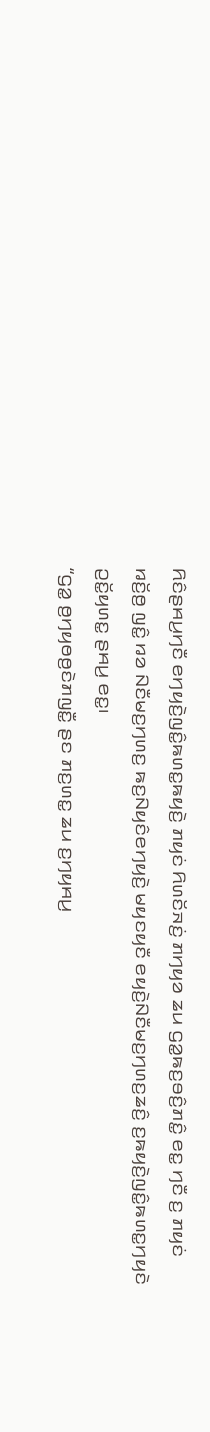ꤖꤢꤨꤔꤌꤣ꤬ꤚꤢꤪ ꤕꤚꤟꤢꤧ꤬ꤜꤢꤨ꤭ꤒꤛꤢ꤭ꤒꤟꤢꤧ꤬ ꤊꤟꤢꤦ ꤖꤛꤢꤩꤏꤢꤦ꤬ ꤊꤚꤟꤤ ꤘꤣ ꤞꤤ꤭ꤒꤢ꤬ꤋꤢꤨ꤬ꤊꤢꤨ꤭ ꤕꤢ꤭ ꤚꤢꤪ ꤢ꤬ ꤊꤟꤢꤦ ꤙꤢꤩ꤬ꤥ꤬ ꤜꤢꤨ꤭ ꤙꤤ ꤡꤢꤪꤗꤢ꤬ꤚꤛꤢ꤬ ꤒꤢ꤬ꤡꤟꤢꤨꤕꤚꤟꤢꤧ꤬ ꤗꤟꤢꤟꤢꤪ ꤕꤟꤢꤧ꤬ꤡꤢꤪꤗꤢ꤬ꤚꤛꤢ꤬ꤘꤢꤨ꤬ ꤢ꤬ꤒꤟꤢꤧ꤬ꤜꤢꤨ꤭ꤒꤛꤢ꤭ꤚꤟꤢꤧ ꤑꤢꤩ꤭ꤟꤛꤢ꤭ ꤔꤌꤣ꤬ ꤕꤢ꤭꤯
“ꤞꤤ꤭ ꤥ꤬ꤚꤟꤥꤥ꤬ꤢꤧꤊꤜꤢꤪ꤭ ꤔꤢ ꤊꤢ꤬ꤛꤢ꤭ ꤘꤣ ꤢ꤬ꤚꤟꤌꤣ꤬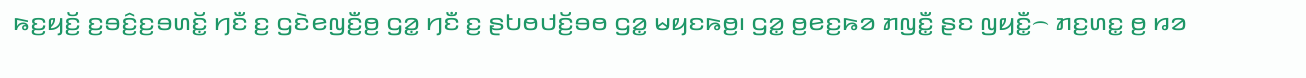ꤒꤢ꤬ꤟꤢꤩ꤬ ꤢ꤬ꤋꤢꤨ꤬ꤢ꤬ꤋꤛꤢꤩ꤭ ꤚꤢꤪ ꤢ꤬ ꤞꤢꤧꤕꤜꤢꤪ꤬ꤥ꤬ ꤞꤤ꤭ ꤚꤢꤪ ꤢ꤬ ꤔꤝꤥꤓꤢꤩ꤬ꤋꤥ ꤞꤤ꤭ ꤗꤟꤢꤒꤥ꤬꤯ ꤞꤤ꤭ ꤥ꤬ꤕꤢ꤬ꤒꤤ ꤊꤜꤢꤪ꤭ ꤔꤢ ꤜꤟꤢꤪ꤭꤮ ꤊꤢ꤬ꤛꤢ꤭ ꤥ꤬ ꤙꤤ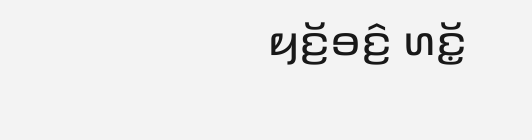ꤟꤢꤩ꤬ꤋꤢꤨ꤬ ꤛꤢꤩ꤭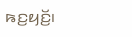ꤒꤢ꤬ꤟꤢꤩ꤬꤯